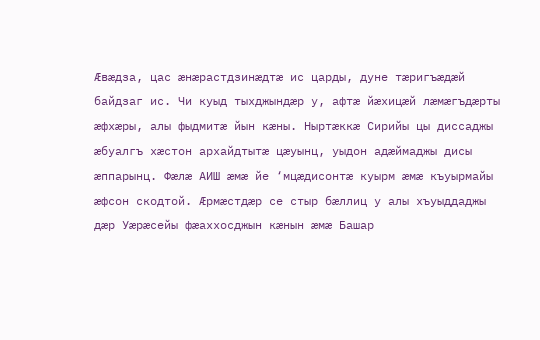Æвæдза, цас æнæрастдзинæдтæ ис царды, дуне тæригъæдæй байдзаг ис. Чи куыд тыхджындæр у, афтæ йæхицæй лæмæгъдæрты æфхæры, алы фыдмитæ йын кæны. Ныртæккæ Сирийы цы диссаджы æбуалгъ хæстон архайдтытæ цæуынц, уыдон адæймаджы дисы æппарынц. Фæлæ АИШ æмæ йе ‘мцæдисонтæ куырм æмæ къуырмайы æфсон скодтой. Æрмæстдæр се стыр бæллиц у алы хъуыддаджы дæр Уæрæсейы фæаххосджын кæнын æмæ Башар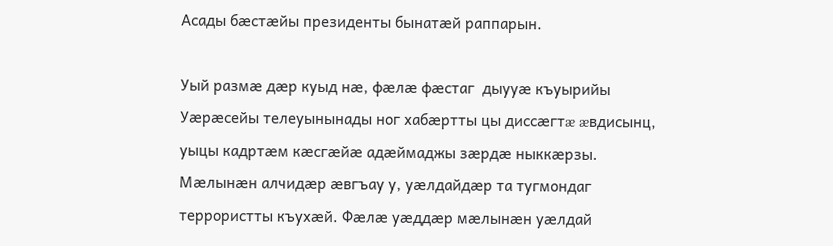Асады бæстæйы президенты бынатæй раппарын.

Уый размæ дæр куыд нæ, фæлæ фæстаг  дыууæ къуырийы Уæрæсейы телеуынынады ног хабæртты цы диссæгтæ æвдисынц, уыцы кадртæм кæсгæйæ адæймаджы зæрдæ ныккæрзы. Мæлынæн алчидæр æвгъау у, уæлдайдæр та тугмондаг террористты къухæй. Фæлæ уæддæр мæлынæн уæлдай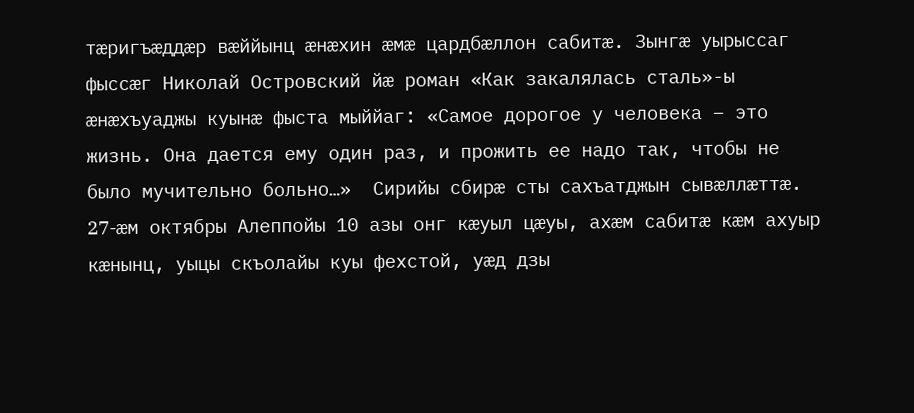тæригъæддæр вæййынц æнæхин æмæ цардбæллон сабитæ. Зынгæ уырыссаг фыссæг Николай Островский йæ роман «Как закалялась сталь»-ы æнæхъуаджы куынæ фыста мыййаг: «Самое дорогое у человека – это жизнь. Она дается ему один раз, и прожить ее надо так, чтобы не было мучительно больно…»  Сирийы сбирæ сты сахъатджын сывæллæттæ. 27-æм октябры Алеппойы 10 азы онг кæуыл цæуы, ахæм сабитæ кæм ахуыр кæнынц, уыцы скъолайы куы фехстой, уæд дзы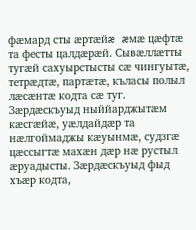фæмард сты æртæйæ æмæ цæфтæ та фесты цалдæрæй. Сывæллæтты тугæй сахуырстысты сæ чингуытæ, тетрæдтæ, партæтæ, къласы полыл  лæсæнтæ кодта сæ туг. Зæрдæскъуыд ныййарджытæм кæсгæйæ, уæлдайдæр та нæлгоймаджы кæуынмæ, судзгæ цæссыгтæ махæн дæр нæ рустыл æруадысты. Зæрдæскъуыд фыд хъæр кодта,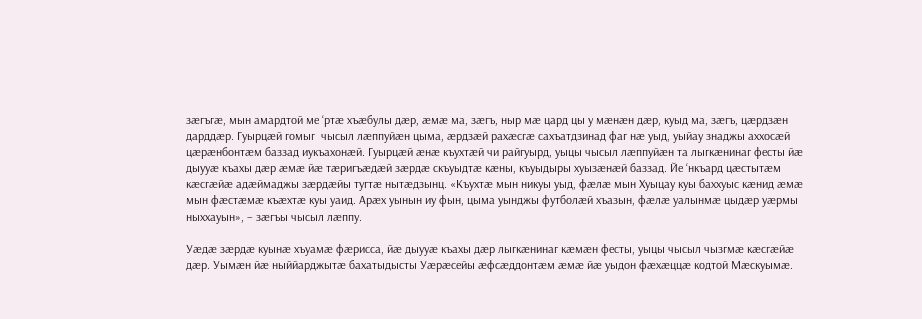зæгъгæ, мын амардтой ме ‘ртæ хъæбулы дæр, æмæ ма, зæгъ, ныр мæ цард цы у мæнæн дæр, куыд ма, зæгъ, цæрдзæн дарддæр. Гуырцæй гомыг  чысыл лæппуйæн цыма, æрдзæй рахæсгæ сахъатдзинад фаг нæ уыд, уыйау знаджы аххосæй цæрæнбонтæм баззад иукъахонæй. Гуырцæй æнæ къухтæй чи райгуырд, уыцы чысыл лæппуйæн та лыгкæнинаг фесты йæ дыууæ къахы дæр æмæ йæ тæригъæдæй зæрдæ скъуыдтæ кæны, къуыдыры хуызæнæй баззад. Йе ‘нкъард цæстытæм кæсгæйæ адæймаджы зæрдæйы тугтæ нытæдзынц. «Къухтæ мын никуы уыд, фæлæ мын Хуыцау куы баххуыс кæнид æмæ мын фæстæмæ къæхтæ куы уаид. Арæх уынын иу фын, цыма уынджы футболæй хъазын, фæлæ уалынмæ цыдæр уæрмы ныххауын», – зæгъы чысыл лæппу.

Уæдæ зæрдæ куынæ хъуамæ фæрисса, йæ дыууæ къахы дæр лыгкæнинаг кæмæн фесты, уыцы чысыл чызгмæ кæсгæйæ дæр. Уымæн йæ ныййарджытæ бахатыдысты Уæрæсейы æфсæддонтæм æмæ йæ уыдон фæхæццæ кодтой Мæскуымæ.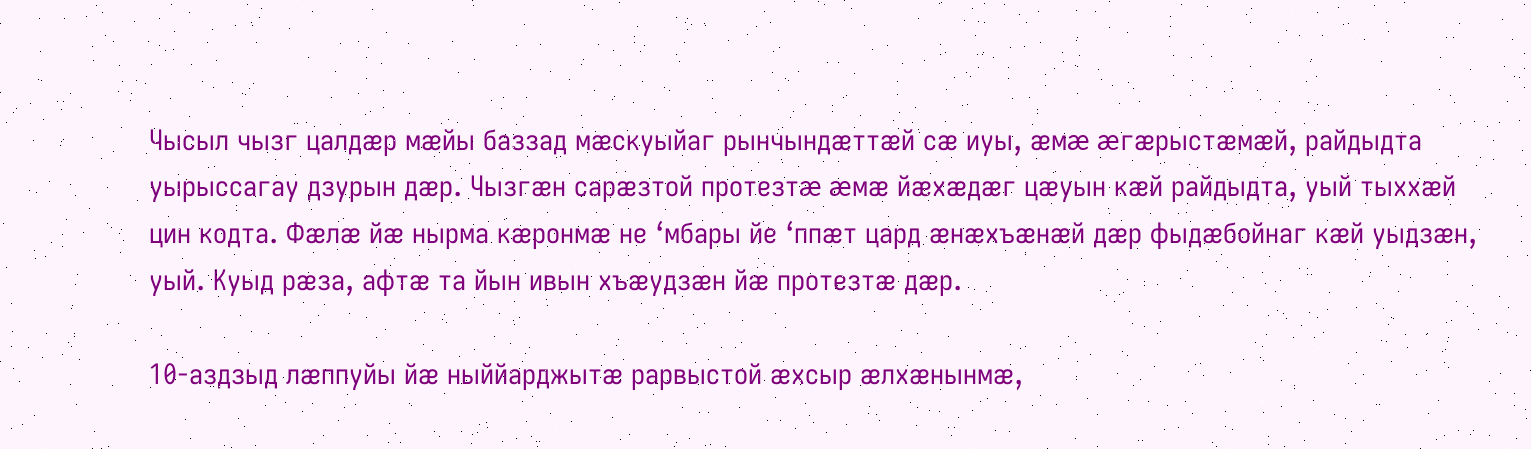Чысыл чызг цалдæр мæйы баззад мæскуыйаг рынчындæттæй сæ иуы, æмæ æгæрыстæмæй, райдыдта уырыссагау дзурын дæр. Чызгæн сарæзтой протезтæ æмæ йæхæдæг цæуын кæй райдыдта, уый тыххæй цин кодта. Фæлæ йæ нырма кæронмæ не ‘мбары йе ‘ппæт цард æнæхъæнæй дæр фыдæбойнаг кæй уыдзæн, уый. Куыд рæза, афтæ та йын ивын хъæудзæн йæ протезтæ дæр.

10-аздзыд лæппуйы йæ ныййарджытæ рарвыстой æхсыр æлхæнынмæ,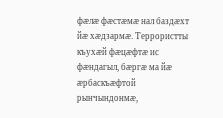фæлæ фæстæмæ нал баздæхт йæ хæдзармæ. Террористты къухæй фæцæфтæ ис фæндагыл, бæргæ ма йæ æрбаскъæфтой рынчындонмæ,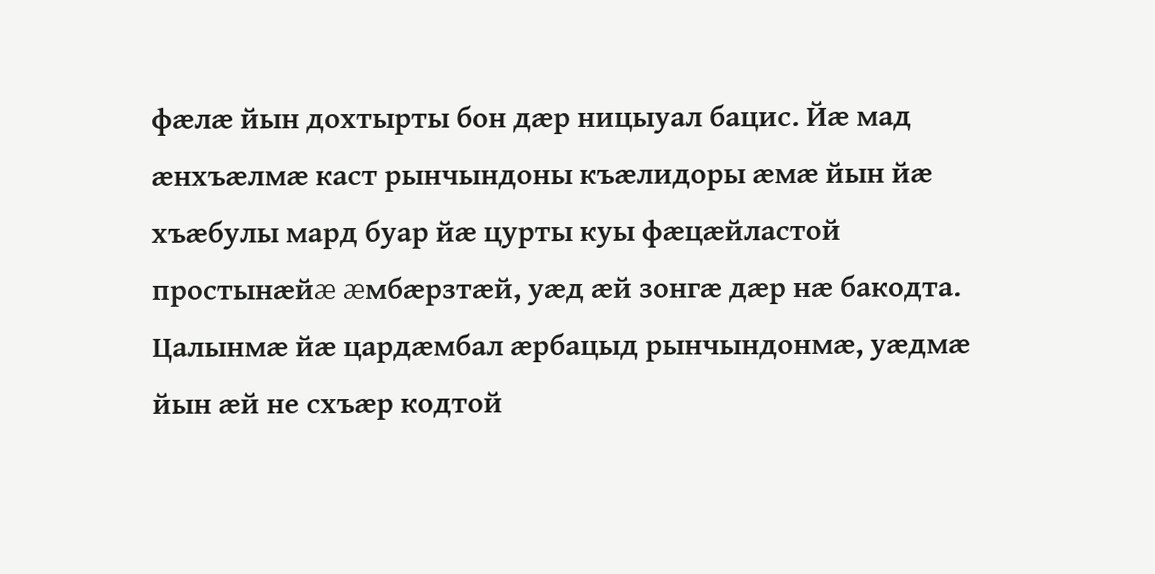фæлæ йын дохтырты бон дæр ницыуал бацис. Йæ мад æнхъæлмæ каст рынчындоны къæлидоры æмæ йын йæ хъæбулы мард буар йæ цурты куы фæцæйластой простынæйæ æмбæрзтæй, уæд æй зонгæ дæр нæ бакодта. Цалынмæ йæ цардæмбал æрбацыд рынчындонмæ, уæдмæ йын æй не схъæр кодтой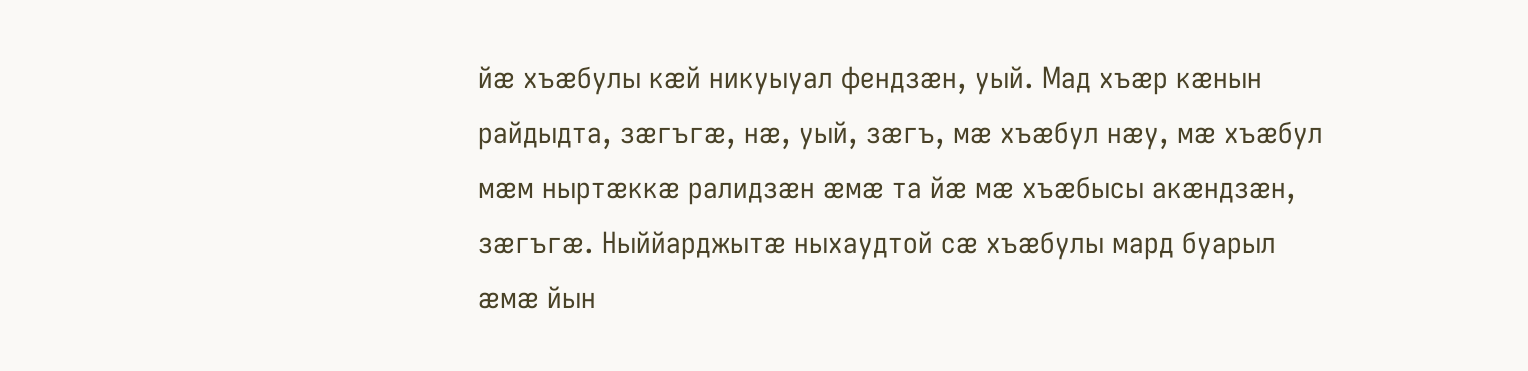йæ хъæбулы кæй никуыуал фендзæн, уый. Мад хъæр кæнын райдыдта, зæгъгæ, нæ, уый, зæгъ, мæ хъæбул нæу, мæ хъæбул мæм ныртæккæ ралидзæн æмæ та йæ мæ хъæбысы акæндзæн, зæгъгæ. Ныййарджытæ ныхаудтой сæ хъæбулы мард буарыл æмæ йын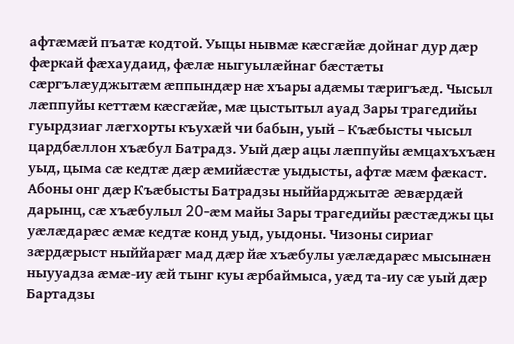афтæмæй пъатæ кодтой. Уыцы нывмæ кæсгæйæ дойнаг дур дæр фæркай фæхаудаид, фæлæ ныгуылæйнаг бæстæты сæргълæуджытæм æппындæр нæ хъары адæмы тæригъæд. Чысыл лæппуйы кеттæм кæсгæйæ, мæ цыстытыл ауад Зары трагедийы гуырдзиаг лæгхорты къухæй чи бабын, уый – Къæбысты чысыл цардбæллон хъæбул Батрадз. Уый дæр ацы лæппуйы æмцахъхъæн уыд, цыма сæ кедтæ дæр æмийæстæ уыдысты, афтæ мæм фæкаст. Абоны онг дæр Къæбысты Батрадзы ныййарджытæ æвæрдæй дарынц, сæ хъæбулыл 20-æм майы Зары трагедийы рæстæджы цы уæлæдарæс æмæ кедтæ конд уыд, уыдоны. Чизоны сириаг зæрдæрыст ныййарæг мад дæр йæ хъæбулы уæлæдарæс мысынæн ныууадза æмæ-иу æй тынг куы æрбаймыса, уæд та-иу сæ уый дæр Бартадзы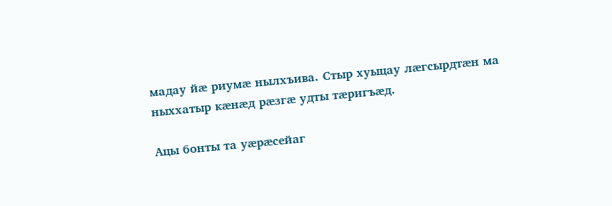мадау йæ риумæ нылхъива. Стыр хуыцау лæгсырдтæн ма ныххатыр кæнæд рæзгæ удты тæригъæд.

Ацы бонты та уæрæсейаг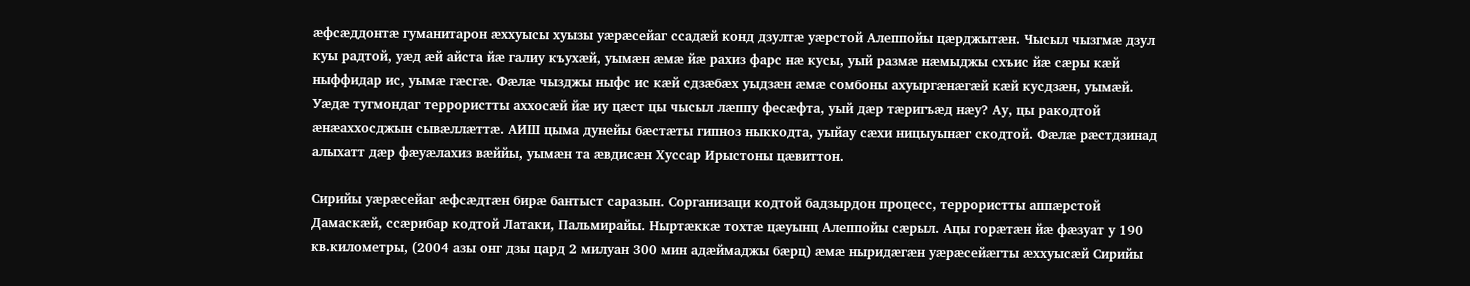æфсæддонтæ гуманитарон æххуысы хуызы уæрæсейаг ссадæй конд дзултæ уæрстой Алеппойы цæрджытæн. Чысыл чызгмæ дзул куы радтой, уæд æй айста йæ галиу къухæй, уымæн æмæ йæ рахиз фарс нæ кусы, уый размæ нæмыджы схъис йæ сæры кæй ныффидар ис, уымæ гæсгæ. Фæлæ чызджы ныфс ис кæй сдзæбæх уыдзæн æмæ сомбоны ахуыргæнæгæй кæй кусдзæн, уымæй. Уæдæ тугмондаг террористты аххосæй йæ иу цæст цы чысыл лæппу фесæфта, уый дæр тæригъæд нæу? Ау, цы ракодтой æнæаххосджын сывæллæттæ. АИШ цыма дунейы бæстæты гипноз ныккодта, уыйау сæхи ницыуынæг скодтой. Фæлæ рæстдзинад алыхатт дæр фæуæлахиз вæййы, уымæн та æвдисæн Хуссар Ирыстоны цæвиттон.

Сирийы уæрæсейаг æфсæдтæн бирæ бантыст саразын. Сорганизаци кодтой бадзырдон процесс, террористты аппæрстой Дамаскæй, ссæрибар кодтой Латаки, Пальмирайы. Ныртæккæ тохтæ цæуынц Алеппойы сæрыл. Ацы горæтæн йæ фæзуат у 190 кв.километры, (2004 азы онг дзы цард 2 милуан 300 мин адæймаджы бæрц) æмæ ныридæгæн уæрæсейæгты æххуысæй Сирийы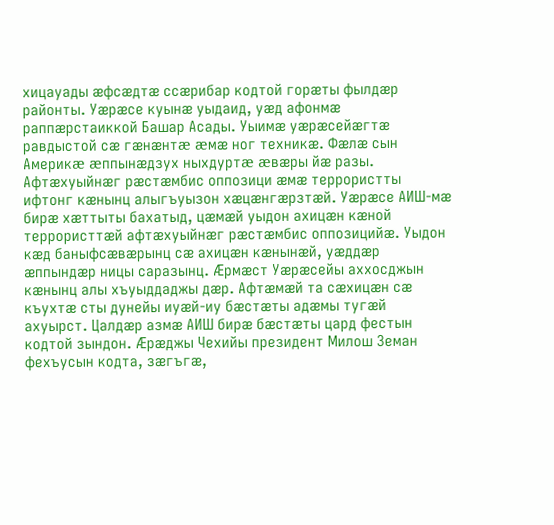хицауады æфсæдтæ ссæрибар кодтой горæты фылдæр районты. Уæрæсе куынæ уыдаид, уæд афонмæ раппæрстаиккой Башар Асады. Уыимæ уæрæсейæгтæ равдыстой сæ гæнæнтæ æмæ ног техникæ. Фæлæ сын Америкæ æппынæдзух ныхдуртæ æвæры йæ разы. Афтæхуыйнæг рæстæмбис оппозици æмæ террористты ифтонг кæнынц алыгъуызон хæцæнгæрзтæй. Уæрæсе АИШ-мæ бирæ хæттыты бахатыд, цæмæй уыдон ахицæн кæной террористтæй афтæхуыйнæг рæстæмбис оппозицийæ. Уыдон кæд баныфсæвæрынц сæ ахицæн кæнынæй, уæддæр æппындæр ницы саразынц. Æрмæст Уæрæсейы аххосджын кæнынц алы хъуыддаджы дæр. Афтæмæй та сæхицæн сæ къухтæ сты дунейы иуæй-иу бæстæты адæмы тугæй ахуырст. Цалдæр азмæ АИШ бирæ бæстæты цард фестын кодтой зындон. Æрæджы Чехийы президент Милош Земан фехъусын кодта, зæгъгæ,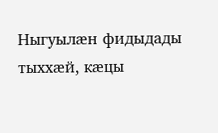Ныгуылæн фидыдады тыххæй, кæцы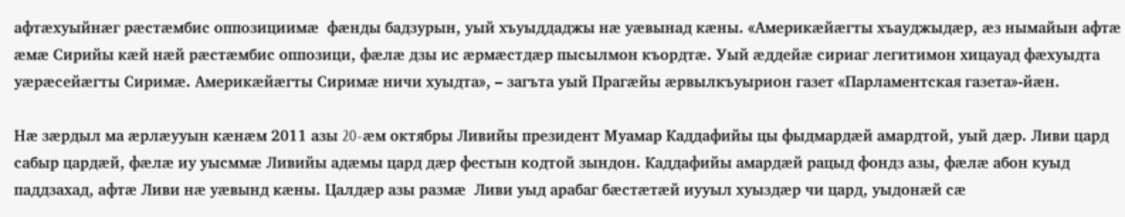афтæхуыйнæг рæстæмбис оппозициимæ  фæнды бадзурын, уый хъуыддаджы нæ уæвынад кæны. «Америкæйæгты хъауджыдæр, æз нымайын афтæ æмæ Сирийы кæй нæй рæстæмбис оппозици, фæлæ дзы ис æрмæстдæр пысылмон къордтæ. Уый æддейæ сириаг легитимон хицауад фæхуыдта уæрæсейæгты Сиримæ. Америкæйæгты Сиримæ ничи хуыдта», – загъта уый Прагæйы æрвылкъуырион газет «Парламентская газета»-йæн.

Нæ зæрдыл ма æрлæууын кæнæм 2011 азы 20-æм октябры Ливийы президент Муамар Каддафийы цы фыдмардæй амардтой, уый дæр. Ливи цард сабыр цардæй, фæлæ иу уысммæ Ливийы адæмы цард дæр фестын кодтой зындон. Каддафийы амардæй рацыд фондз азы, фæлæ абон куыд паддзахад, афтæ Ливи нæ уæвынд кæны. Цалдæр азы размæ  Ливи уыд арабаг бæстæтæй иууыл хуыздæр чи цард, уыдонæй сæ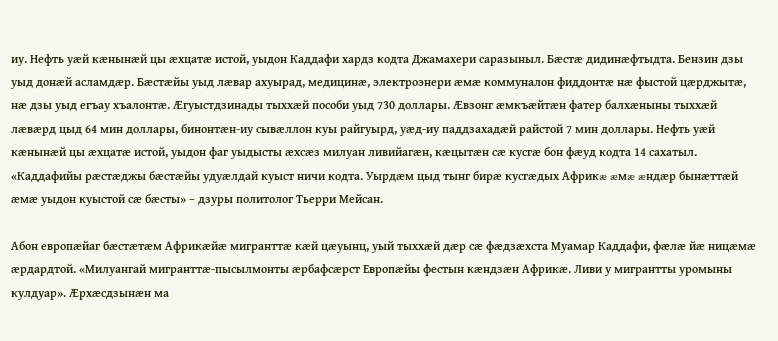иу. Нефть уæй кæнынæй цы æхцатæ истой, уыдон Каддафи хардз кодта Джамахери саразыныл. Бæстæ дидинæфтыдта. Бензин дзы уыд донæй асламдæр. Бæстæйы уыд лæвар ахуырад, медицинæ, электроэнери æмæ коммуналон фиддонтæ нæ фыстой цæрджытæ, нæ дзы уыд егъау хъалонтæ. Æгуыстдзинады тыххæй пособи уыд 730 доллары. Æвзонг æмкъæйтæн фатер балхæныны тыххæй лæвæрд цыд 64 мин доллары, бинонтæн-иу сывæллон куы райгуырд, уæд-иу паддзахадæй райстой 7 мин доллары. Нефть уæй кæнынæй цы æхцатæ истой, уыдон фаг уыдысты æхсæз милуан ливийагæн, кæцытæн сæ кусгæ бон фæуд кодта 14 сахатыл. «Каддафийы рæстæджы бæстæйы удуæлдай куыст ничи кодта. Уырдæм цыд тынг бирæ кусгæдых Африкæ æмæ æндæр бынæттæй æмæ уыдон куыстой сæ бæсты» – дзуры политолог Тьерри Мейсан.

Абон европæйаг бæстæтæм Африкæйæ мигранттæ кæй цæуынц, уый тыххæй дæр сæ фæдзæхста Муамар Каддафи, фæлæ йæ ницæмæ æрдардтой. «Милуангай мигранттæ-пысылмонты æрбафсæрст Европæйы фестын кæндзæн Африкæ. Ливи у мигрантты уромыны кулдуар». Æрхæсдзынæн ма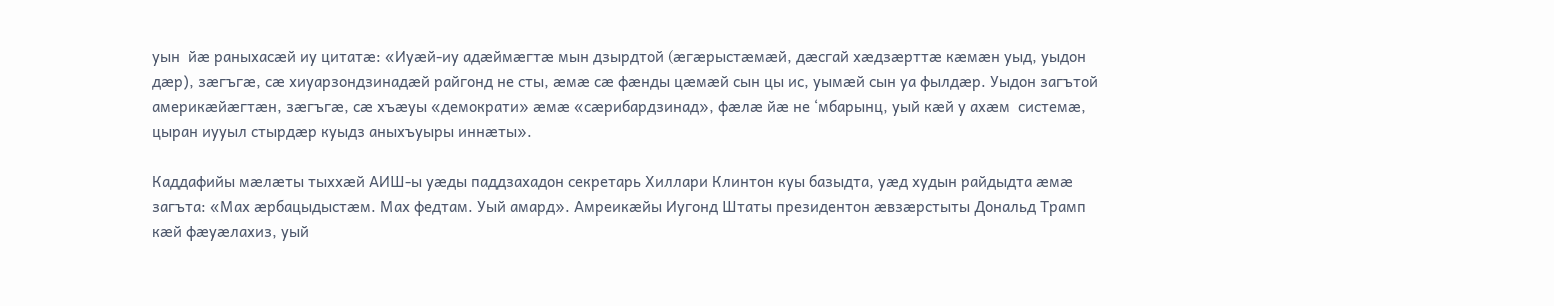уын  йæ раныхасæй иу цитатæ: «Иуæй-иу адæймæгтæ мын дзырдтой (æгæрыстæмæй, дæсгай хæдзæрттæ кæмæн уыд, уыдон дæр), зæгъгæ, сæ хиуарзондзинадæй райгонд не сты, æмæ сæ фæнды цæмæй сын цы ис, уымæй сын уа фылдæр. Уыдон загътой америкæйæгтæн, зæгъгæ, сæ хъæуы «демократи» æмæ «сæрибардзинад», фæлæ йæ не ‘мбарынц, уый кæй у ахæм  системæ, цыран иууыл стырдæр куыдз аныхъуыры иннæты».

Каддафийы мæлæты тыххæй АИШ-ы уæды паддзахадон секретарь Хиллари Клинтон куы базыдта, уæд худын райдыдта æмæ загъта: «Мах æрбацыдыстæм. Мах федтам. Уый амард». Амреикæйы Иугонд Штаты президентон æвзæрстыты Дональд Трамп кæй фæуæлахиз, уый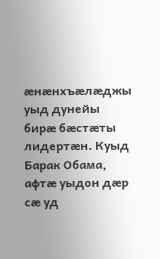æнæнхъæлæджы уыд дунейы бирæ бæстæты лидертæн. Куыд Барак Обама, афтæ уыдон дæр сæ уд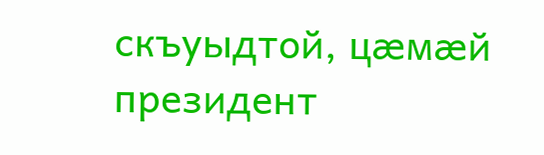скъуыдтой, цæмæй президент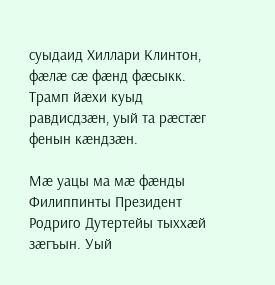суыдаид Хиллари Клинтон, фæлæ сæ фæнд фæсыкк. Трамп йæхи куыд равдисдзæн, уый та рæстæг фенын кæндзæн.

Мæ уацы ма мæ фæнды Филиппинты Президент Родриго Дутертейы тыххæй зæгъын. Уый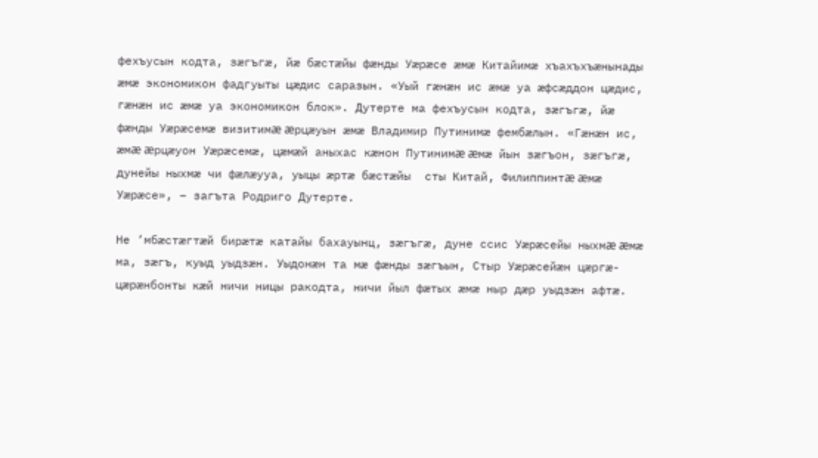фехъусын кодта, зæгъгæ, йæ бæстæйы фæнды Уæрæсе æмæ Китайимæ хъахъхъæнынады æмæ экономикон фадгуыты цæдис саразын. «Уый гæнæн ис æмæ уа æфсæддон цæдис, гæнæн ис æмæ уа экономикон блок». Дутерте ма фехъусын кодта, зæгъгæ, йæ фæнды Уæрæсемæ визитимæ æрцæуын æмæ Владимир Путинимæ фембæлын. «Гæнæн ис, æмæ æрцæуон Уæрæсемæ, цæмæй аныхас кæнон Путинимæ æмæ йын зæгъон, зæгъгæ,   дунейы ныхмæ чи фæлæууа, уыцы æртæ бæстæйы  сты Китай, Филиппинтæ æмæ Уæрæсе», – загъта Родриго Дутерте.

Не ‘мбæстæгтæй бирæтæ катайы бахауынц, зæгъгæ, дуне ссис Уæрæсейы ныхмæ æмæ ма, зæгъ, куыд уыдзæн. Уыдонæн та мæ фæнды зæгъын, Стыр Уæрæсейæн цæргæ-цæрæнбонты кæй ничи ницы ракодта, ничи йыл фæтых æмæ ныр дæр уыдзæн афтæ.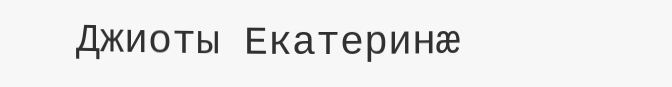Джиоты Екатеринæ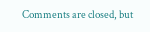Comments are closed, but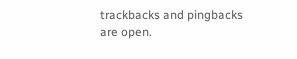trackbacks and pingbacks are open.